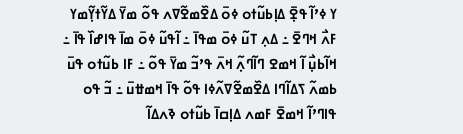ߌ ߦߴߊ߬ ߟߐ߲߫ ߡߊ߲ߕߎ߬ߙߋ ߦߋ߫ ߡߐ߰ߘߐ߬ߜߍ ߟߋ߬ ߘߌ߫ ߡߌ߬ߙߌ߲߬ߘߌ ߓߍ߯ ߞߣߐ߫ ߸ ߡߍ߲ ߠߎ߬ ߦߋ߫ ߘߟߊ߫ ߸ ߊ߬ߟߎ߬ ߦߋ߫ ߘߊ߫ ߟߊߝߊ߰ ߟߊ߫ ߸ ߞߊ߬ߕߎ߲߯ ߊ߬ ߞߘߐ ߣߊ߬ߣߍ߲߬ ߞߍ߫ ߟߴߏ߬ ߘߌ߫ ߟߋ߬ ߸ ߓߊ ߕߎ߬ߙߋ ߟߎ߫ ߕߘߍ߬ ߖߡߊ߬ߣߊ ߡߐ߰ߘߐ߬ߜߍ߬ߦߊ ߟߋ߬ ߟߊ߫ ߞߘߚߎ߫ ߸ ߏ߬ ߟߋ ߟߊߣߴߊ߬ ߞߘߐ߫ ߓߘߍ ߡߊ߲ߛߊ߫ ߕߎ߬ߙߋ ߢߍߡߊ߬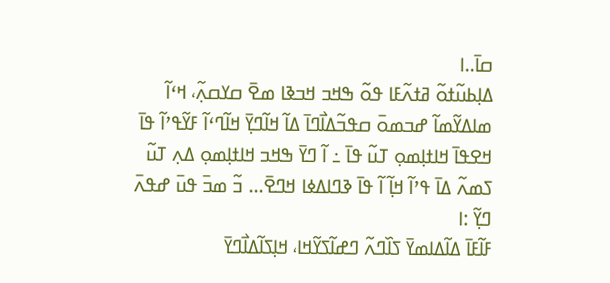ߛߊ߫..ߊ
ߡߊ߲ߕߎ߬ߙߋ߬ ߥߙߍ߬ߓߊ ߟߋ߬ ߒߞߏ ߞߏߢߊ ߘߐ߫ ߛߌߛߍ߲߬، ߞߵߊ߬ ߘߊߡߌ߬ߘߊ߬ ߝߏߘߋ߫ ߛߟߏ߬ߡߊ߯ߣߊ߫ ߡߊ߬ ߞߊ߬ߣߌ߲߫ ߞߊ߬ߣߵߊ߬ ߓߌ߬ߟߴߊ߬ ߟߊ߫ ߞߐߟߊ߫ ߞߊߙߊ߲ߘߋ߲ ߠߎ߬ ߟߊ߫ ߸ ߊ߬ ߣߌ߫ ߒߞߏ ߞߊߙߊ߲ߘߋ߲ ߡߍ߲ ߠߎ߬ ߖߘߍ߬ ߡߊ߫ ߟߴߊ߬ ߞߊ߲߬ ߊ߬ ߟߊ߫ ߢߣߊߡߦߊ ߞߣߐ߫... ߏ߬ ߘߏ߫ ߟߎ߫ ߝߟߍ߫ ߣߌ߲߬ :ߊ
ߓߊ߬ߓߊ߫ ߡߊ߬ߡߊߘߌ߫ ߖߊ߰ߣߍ߬ ߣߝߊ߬ߖߌ߬ߞߊ، ߞߊ߲ߖߊ߬ߡߊ߯ߣߌ߫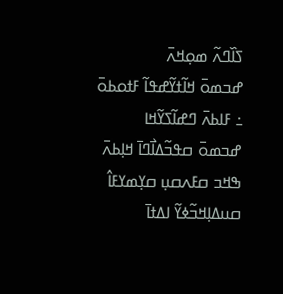ߖߊ߰ߣߍ߬ ߘߋ߲ߞߍ߫
ߝߏߘߋ߫ ߞߊ߬ߙߌ߬ߝߟߊ߬ ߓߙߋߕߋ߫ ߸ ߓߊߕߍ߫ ߣߝߊ߬ߖߌ߬ߞߊ
ߝߏߘߋ߫ ߛߟߏ߬ߡߊ߯ߣߊ߫ ߞߊ߲ߕߍ߫ ߒߞߏ ߛߓߍߛߎ߲ ߛߌ߲ߘߌߓߊ߮ ߛߎߡߊ߲ߞߏ߬ߦߌ߬ ߊߡߙߊ߫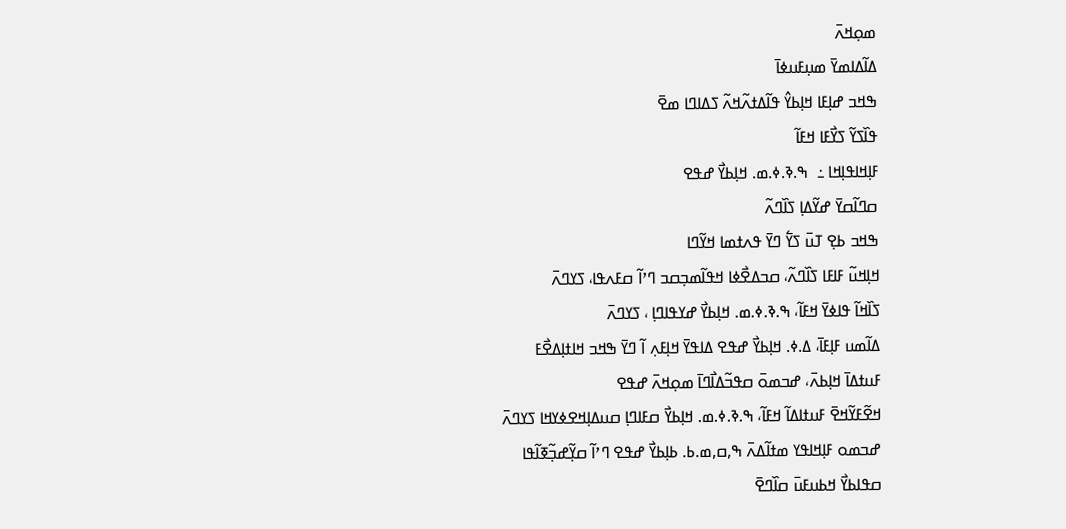ߘߋ߲ߞߍ߫
ߡߊ߬ߡߊߘߌ߫ ߘߎ߲ߓߎߦߊ߫
ߒߞߏ ߝߊ߲ߓߊ ߞߊ߲ߕߌ߮ ߟߊ߬ߡߙߍ߬ߞߍ߬ ߖߡߊߣߊ ߘߐ߫
ߟߊ߰ߖߌ߬ ߖߌ߯ߓߊ ߞߓߊ߬
ߓߊ߲ߞߊߟߊ߲ߞߊ ߸  ߒ.ߢ.ߦ.ߘ. ߞߊ߲ߕߌ߯ ߝߟߐ
ߛߣߊ߬ߛߌ߫ ߝߌ߬ߡߊ߲ ߖߊ߰ߣߍ߬
ߒߞߏ ߕߐ߲ ߠߎ߫ ߖߌ߱ ߣߌ߫ ߟߍߙߘߊ ߞߌ߬ߣߊ
ߞߊ߲ߞߎ߬ ߓߊߓߊ ߖߊ߰ߣߍ߬، ߛߏߡߐ߯ߦߊ ߞߟߊ߬ߘߏ߲ߛߏ ߣߴߊ߬ ߛߓߍߟߊ، ߖߌߣߍ߫
ߖߊ߰ߞߊ߬ ߟߊߦߌ߫ ߞߓߊ߬، ߒ.ߢ.ߦ.ߘ. ߞߊ߲ߕߌ߯ ߝߌߟߊߣߊ߲ ، ߖߌߣߍ߫
ߡߊ߬ߘߎ ߓߊ߲ߓߊ߫، ߡ.ߦ. ߞߊ߲ߕߌ߯ ߝߟߐ ߡߊߟߌ߫ ߞߊ߲ߓߍ߲ ߊ߬ ߣߌ߫ ߒߞߏ ߞߊߙߊ߲ߡߐ߯ߓ
ߓߎߙߡߊ߫ ߞߊ߲ߕߍ߫، ߝߏߘߋ߫ ߛߟߏ߬ߡߊ߯ߣߊ߫ ߘߋ߲ߞߍ߫ ߝߟߐ
ߞߐ߬ߓߌ߬ߞߐ߫ ߓߎߙߊߡߊ߬ ߞߓߊ߬، ߒ.ߢ.ߦ.ߘ. ߞߊ߲ߕߌ߯ ߛߓߊߣߊ߲ ߛߎߡߊ߲ߞߐߦߌߞߊ ߖߌߣߍ߫
ߝߏߘߋ ߓߊ߲ߞߊߟߌ ߘߙߊ߬ߡߍ߫ ߒ,ߛ,ߘ.ߕ. ߕߊ߲ߕߌ߯ ߝߟߐ ߣߴߊ߬ ߛߌ߲߬ߝߏ߲߬ߧߊ߬ߟߊ
ߛߟߊߕߌ߯ ߞߕߎߓߎ߫ ߛߊ߰ߣߐ߫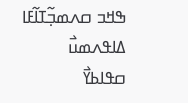ߒߞߏ ߛߍߘߏ߲߬ߠߊ߬ߓߊ ߡߊߟߍߘߎ߯
ߛߟߊߕߌ߯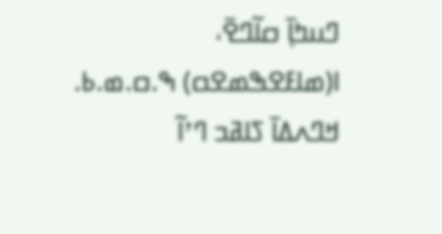ߣߎߤߊ߲߫ ߛߊ߬ߣߐ߫،
ߊ(ߘߊߓߐߒߘߐߛ) ߒ.ߛ.ߘ.ߕ.
ߞߣߍߡߊ߫ ߖߊߥߏ ߣߴߊ߬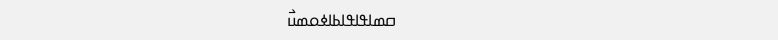ߛߘߊߟߊߟߊߕߊߦߋߘߎ߯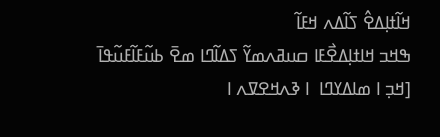ߞߊ߬ߙߊ߲ߡߐ߮ ߖߊ߬ߡߍ ߞߓߊ߬
ߒߞߏ ߞߊߙߊ߲ߡߐ߯ߓߊ ߛߎߥߍߘߌ߬ ߖߡߊ߬ߣߊ ߘߐ߫ ߕߎ߬ߓߊ߬ߓߎ߬ߟߊ߫
[ߞߏ߲ ߊ ߘߊߡߌߣߊ  ߊ ߢߍߞߐߜߍ ߊ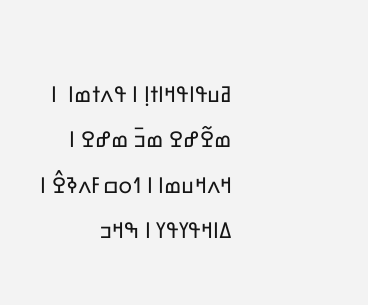ߥߎߟߊߟߞߊߙߊ߲ ߊ ߟߍߙߘߊ  ߊ ߘߐ߬ߝߐ ߘߏ߫ ߘߝߐ ߊ ߞߍߞߎߘߊ ߊ ߗߋߛߓߍߢߐ߮ ߊ ߡߊߞߟߌߟߌ ߊ ߒߞߏ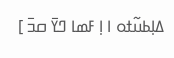ߡߊ߲ߕߎ߬ߙߋ ߊ ߊ߲ ߓߘߊ ߣߌ߫ ߛߏ߫ ]